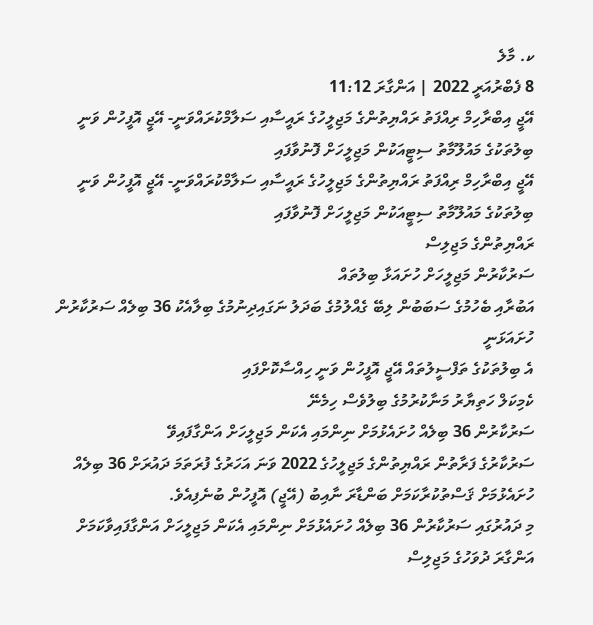ކ. މާލެ
8 ފެބްރުއަރީ 2022 | އަންގާރަ 11:12
އޭޖީ އިބްރާހިމް ރިއްފަތު ރައްޔިތުންގެ މަޖިލީހުގެ ރައީސާއި ސަލާމްކުރައްވަނީ- އޭޖީ އޮފީހުން ވަނީ ބިލުތަކުގެ މައުލޫމާތު ސިޓީއަކުން މަޖިލީހަށް ފޮނުވާފައި
އޭޖީ އިބްރާހިމް ރިއްފަތު ރައްޔިތުންގެ މަޖިލީހުގެ ރައީސާއި ސަލާމްކުރައްވަނީ- އޭޖީ އޮފީހުން ވަނީ ބިލުތަކުގެ މައުލޫމާތު ސިޓީއަކުން މަޖިލީހަށް ފޮނުވާފައި
ރައްޔިތުންގެ މަޖިލިސް
ސަރުކާރުން މަޖިލީހަށް ހުށައަޅާ ބިލުތައް
އަބުރާއި ބެހުމުގެ ސަބަބުން ލިބޭ ގެއްލުމުގެ ބަދަލު ނަގައިދިނުމުގެ ބިލާއެކު 36 ބިލެއް ސަރުކާރުން ހުށައަޅަނީ
އެ ބިލުތަކުގެ ތަފްސީލުތައް އޭޖީ އޮފީހުން ވަނީ ހިއްސާކޮށްފައި
ކެމިކަލް ހަތިޔާރު މަނާކުރުމުގެ ބިލުވެސް ހިމެނޭ
ސަރުކާރުން 36 ބިލެއް ހުށައެޅުމަށް ނިންމައި އެކަން މަޖިލީހަށް އަންގާފައިވޭ
ސަރުކާރުގެ ފަރާތުން ރައްޔިތުންގެ މަޖިލީހުގެ 2022 ވަނަ އަހަރުގެ ފުރަތަމަ ދައުރަށް 36 ބިލެއް ހުށައެޅުމަށް ޤަސްތުކުރާކަމަށް ބަންޑާރަ ނާއިބު (އޭޖީ) އޮފީހުން ބުނެފިއެވެ.
މި ދައުރުގައި ސަރުކާރުން 36 ބިލެއް ހުށައެޅުމަށް ނިންމައި އެކަން މަޖިލީހަށް އަންގާފައިވާކަމަށް އަންގާރަ ދުވަހުގެ މަޖިލިސް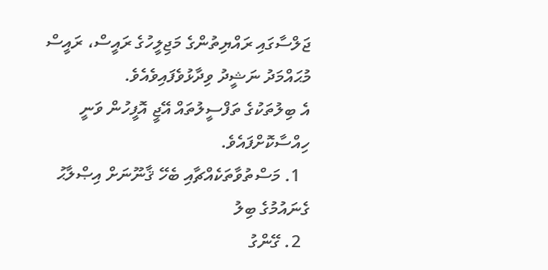ޖަލްސާގައި ރައްޔިތުންގެ މަޖިލީހުގެ ރައީސް، ރައީސް މުޙައްމަދު ނަޝީދު ވިދާޅުވެފައިވެއެވެ.
އެ ބިލުތަކުގެ ތަފްސީލުތައް އޭޖީ އޮފީހުން ވަނީ ހިއްސާކޮށްފައެވެ.
  1. މަސްތުވާތަކެއްޗާއި ބެހޭ ޤާނޫނަށް އިޞްލާޙު ގެނައުމުގެ ބިލު
  2. ގޭންގު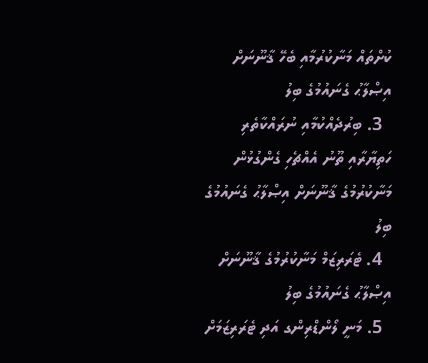ކުށްތައް މަނާކުރުމާއި ބެހޭ ޤާނޫނަށް އިޞްލާޙު ގެނައުމުގެ ބިލު
  3. ބިރުދެއްކުމާއި ނުރައްކާތެރި ހަތިޔާރާއި ތޫނު އެއްޗެހި ގެންގުޅުން މަނާކުރުމުގެ ޤާނޫނަށް އިޞްލާޙު ގެނައުމުގެ ބިލު
  4. ޓެރަރިޒަމް މަނާކުރުމުގެ ޤާނޫނަށް އިޞްލާޙު ގެނައުމުގެ ބިލު
  5. މަނީ ލޯންޑްރިންގ އަދި ޓެރަރިޒަމަށް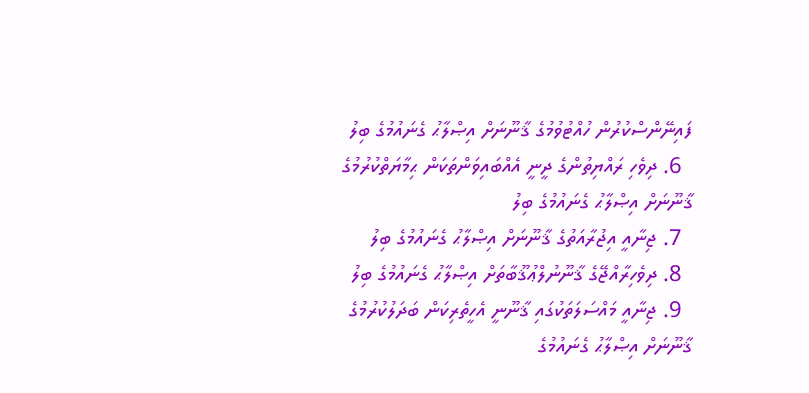ފައިނޭންސްކުރުން ހުއްޓުވުމުގެ ޤާނޫނަށް އިޞްލާޙު ގެނައުމުގެ ބިލު
  6. ދިވެހި ރައްޔިތުންގެ ދީނީ އެއްބައިވަންތަކަން ޙިމާޔަތްކުރުމުގެ ޤާނޫނަށް އިޞްލާޙު ގެނައުމުގެ ބިލު
  7. ޖިނާއީ އިޖުރާއަތުގެ ޤާނޫނަށް އިޞްލާޙު ގެނައުމުގެ ބިލު
  8. ދިވެހިރާއްޖޭގެ ޤާނޫނުލްޢުޤޫބާތަށް އިޞްލާޙު ގެނައުމުގެ ބިލު
  9. ޖިނާއީ މައްސަލަތަކުގައި ޤާނޫނީ އެހީތެރިކަން ބަދަލުކުރުމުގެ ޤާނޫނަށް އިޞްލާޙު ގެނައުމުގެ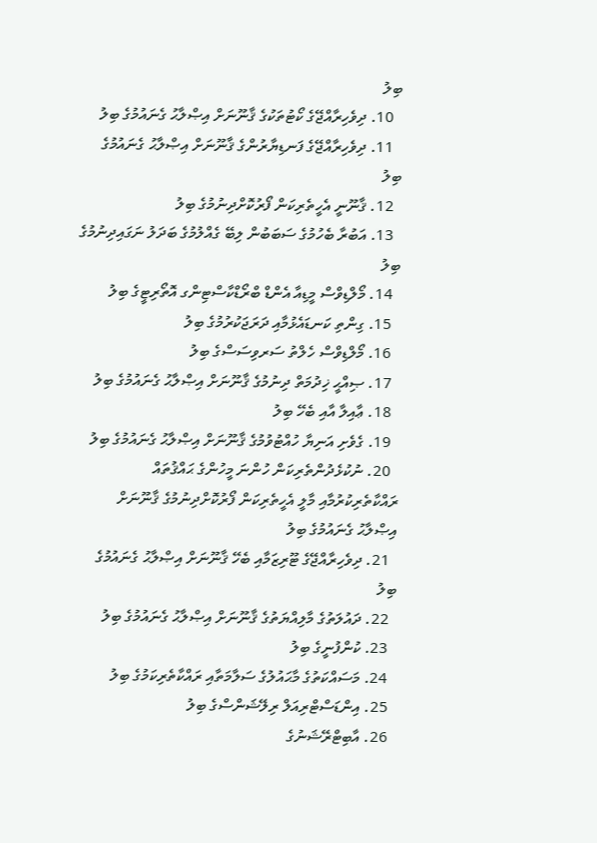ބިލު
  10. ދިވެހިރާއްޖޭގެ ކޯޓުތަކުގެ ޤާނޫނަށް އިޞްލާޙު ގެނައުމުގެ ބިލު
  11. ދިވެހިރާއްޖޭގެ ފަނޑިޔާރުންގެ ޤާނޫނަށް އިޞްލާޙު ގެނައުމުގެ ބިލު
  12. ޤާނޫނީ އެހީތެރިކަން ފޯރުކޮށްދިނުމުގެ ބިލު
  13. އަބުރާ ބެހުމުގެ ސަބަބުން ލިބޭ ގެއްލުމުގެ ބަދަލު ނަގައިދިނުމުގެ ބިލު
  14. މޯލްޑިވްސް މީޑިއާ އެންޑް ބްރޯޑްކާސްޓިންގ އޮތޯރިޓީގެ ބިލު
  15. ގިންތި ކަނޑައެޅުމާއި ދަރަޖަކުރުމުގެ ބިލު
  16. މޯލްޑިވްސް ހެލްތު ސަރވިސަސްގެ ބިލު
  17. ޞިއްޙީ ޚިދުމަތް ދިނުމުގެ ޤާނޫނަށް އިޞްލާޙު ގެނައުމުގެ ބިލު
  18. ޢާއިލާ އާއި ބެހޭ ބިލު
  19. ގެވެށި އަނިޔާ ހުއްޓުވުމުގެ ޤާނޫނަށް އިޞްލާޙު ގެނައުމުގެ ބިލު
  20. ނުކުޅެދުންތެރިކަން ހުންނަ މީހުންގެ ޙައްޤުތައް ރައްކާތެރިކުރުމާއި މާލީ އެހީތެރިކަން ފޯރުކޮށްދިނުމުގެ ޤާނޫނަށް އިޞްލާޙު ގެނައުމުގެ ބިލު
  21. ދިވެހިރާއްޖޭގެ ޓޫރިޒަމާއި ބެހޭ ޤާނޫނަށް އިޞްލާޙު ގެނައުމުގެ ބިލު
  22. ދައުލަތުގެ މާލިއްޔަތުގެ ޤާނޫނަށް އިޞްލާޙު ގެނައުމުގެ ބިލު
  23. ކުންފުނީގެ ބިލު
  24. މަސައްކަތުގެ މާޙައުލުގެ ސަލާމަތާއި ރައްކާތެރިކަމުގެ ބިލު
  25. އިންޑަސްޓްރިއަލް ރިލޭޝަންސްގެ ބިލު
  26. އާބިޓްރޭޝަނުގެ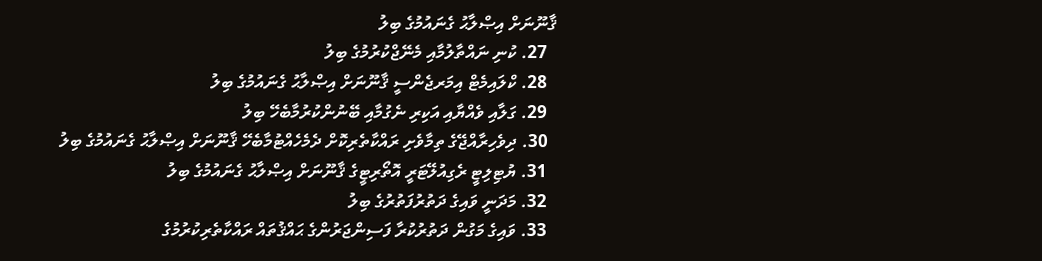ޤާނޫނަށް އިޞްލާޙު ގެނައުމުގެ ބިލު
  27. ކުނި ނައްތާލުމާއި މެނޭޖްކުރުމުގެ ބިލު
  28. ކްލައިމެޓް އިމަރޖެންސީ ޤާނޫނަށް އިޞްލާޙު ގެނައުމުގެ ބިލު
  29. ގަލާއި ވެއްޔާއި އަކިރި ނެގުމާއި ބޭނުންކުރުމާބެހޭ ބިލު
  30. ދިވެހިރާއްޖޭގެ ތިމާވެށި ރައްކާތެރިކޮށް ދެމެހެއްޓުމާބެހޭ ޤާނޫނަށް އިޞްލާޙު ގެނައުމުގެ ބިލު
  31. ޔުޓިލިޓީ ރެގިއުލޭޓަރީ އޮތޯރިޓީގެ ޤާނޫނަށް އިޞްލާޙު ގެނައުމުގެ ބިލު
  32. މަދަނީ ވައިގެ ދަތުރުފަތުރުގެ ބިލު
  33. ވައިގެ މަގުން ދަތުރުކުރާ ފަސިންޖަރުންގެ ޙައްޤުތައް ރައްކާތެރިކުރުމުގެ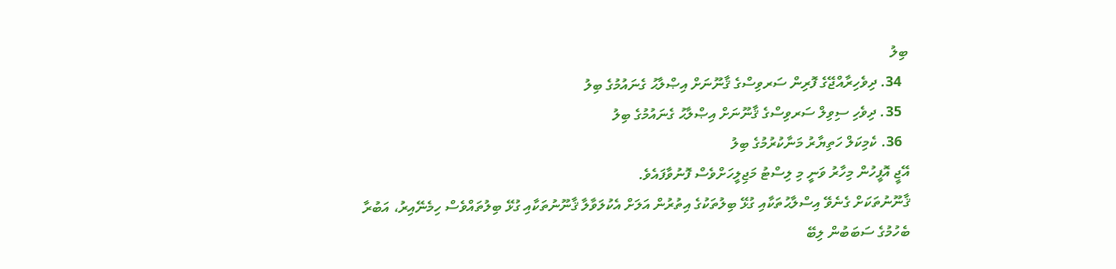ބިލު
  34. ދިވެހިރާއްޖޭގެ ފޮރިން ސަރވިސްގެ ޤާނޫނަށް އިޞްލާޙު ގެނައުމުގެ ބިލު
  35. ދިވެހި ސިވިލް ސަރވިސްގެ ޤާނޫނަށް އިޞްލާޙު ގެނައުމުގެ ބިލު
  36. ކެމިކަލް ހަތިޔާރު މަނާކުރުމުގެ ބިލު
އޭޖީ އޮފީހުން މިހާރު ވަނީ މި ލިސްޓު މަޖިލީހަށްވެސް ފޮނުވާފައެވެ.
ޤާނޫނުތަކަށް ގެނެވޭ އިސްލާޙުތަކާއި ގުޅޭ ބިލުތަކުގެ އިތުރުން އަލަށް އެކުލަވާލާ ޤާނޫނުތަކާއި ގުޅޭ ބިލުތައްވެސް ހިމެނޭއިރު، އަބުރާ ބެހުމުގެ ސަބަބުން ލިބޭ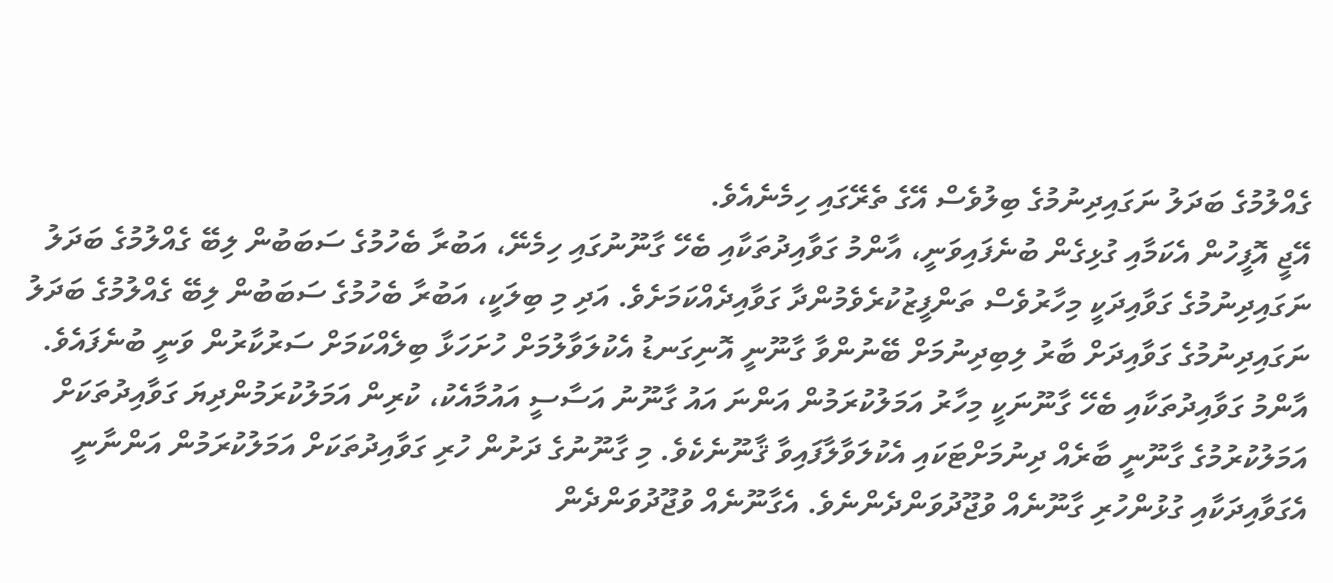ގެއްލުމުގެ ބަދަލު ނަގައިދިނުމުގެ ބިލުވެސް އޭގެ ތެރޭގައި ހިމެނެއެވެ.
އޭޖީ އޮފީހުން އެކަމާއި ގުޅިގެން ބުނެފައިވަނީ، އާންމު ގަވާއިދުތަކާއި ބެހޭ ގާނޫނުގައި ހިމެނޭ، އަބުރާ ބެހުމުގެ ސަބަބުން ލިބޭ ގެއްލުމުގެ ބަދަލު ނަގައިދިނުމުގެ ގަވާއިދަކީ މިހާރުވެސް ތަންފީޒުކުރެވެމުންދާ ގަވާއިދެއްކަމަށެވެ. އަދި މި ބިލަކީ، އަބުރާ ބެހުމުގެ ސަބަބުން ލިބޭ ގެއްލުމުގެ ބަދަލު ނަގައިދިނުމުގެ ގަވާއިދަށް ބާރު ލިބިދިނުމަށް ބޭނުންވާ ގާނޫނީ އޮނިގަނޑު އެކުލަވާލުމަށް ހުށަހަޅާ ބިލެއްކަމަށް ސަރުކާރުން ވަނީ ބުނެފައެވެ.
އާންމު ގަވާއިދުތަކާއި ބެހޭ ގާނޫނަކީ މިހާރު އަމަލުކުރަމުން އަންނަ އައު ގާނޫނު އަސާސީ އައުމާއެކު، ކުރިން އަމަލުކުރަމުންދިޔަ ގަވާއިދުތަކަށް އަމަލުކުރުމުގެ ގާނޫނީ ބާރެއް ދިނުމަށްޓަކައި އެކުލަވާލާފައިވާ ޤާނޫނެކެވެ. މި ގާނޫނުގެ ދަށުން ހުރި ގަވާއިދުތަކަށް އަމަލުކުރަމުން އަންނާނީ އެގަވާއިދަކާއި ގުޅުންހުރި ގާނޫނެއް ވުޖޫދުވަންދެންނެވެ. އެގާނޫނެއް ވުޖޫދުވަންދެން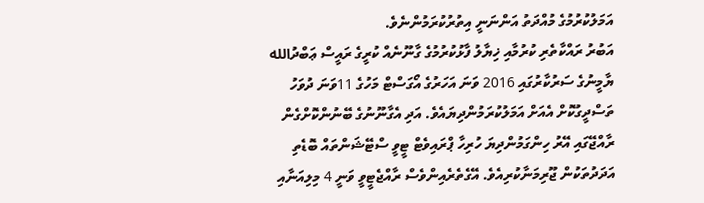އަމަލުކުރުމުގެ މުއްދަތު އަންނަނީ އިތުރުކުރަމުންނެވެ.
އަބުރު ރައްކާތެރި ކުރުމާއި ޚިޔާލު ފާޅުކުރުމުގެ ގާނޫނެއް ކުރީގެ ރައީސް ޢަބްދުالله ޔާމީނުގެ ސަރުކާރުގައި 2016 ވަނަ އަހަރުގެ އޯގަސްޓް މަހުގެ 11ވަނަ ދުވަހު ތަސްދީގުކޮށް އެއަށް އަމަލުކުރަމުންދިޔައެވެ. އަދި އެގާނޫނުގެ ބޭނުންކޮށްގެން ރާއްޖޭގައި އޭރު ހިންގަމުންދިޔަ ހުރިހާ ޕްރައިވެޓް ޓީވީ ސްޓޭޝަންތައް ބޮޑެތި އަދަދުތަކުން ޖޫރިމަނާކުރިއެވެ. އޭގެތެރެއިންވެސް ރާއްޖެޓީވީ ވަނީ 4 މިލިއަނާއި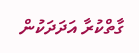ގާތްކުރާ އަދަދަކުން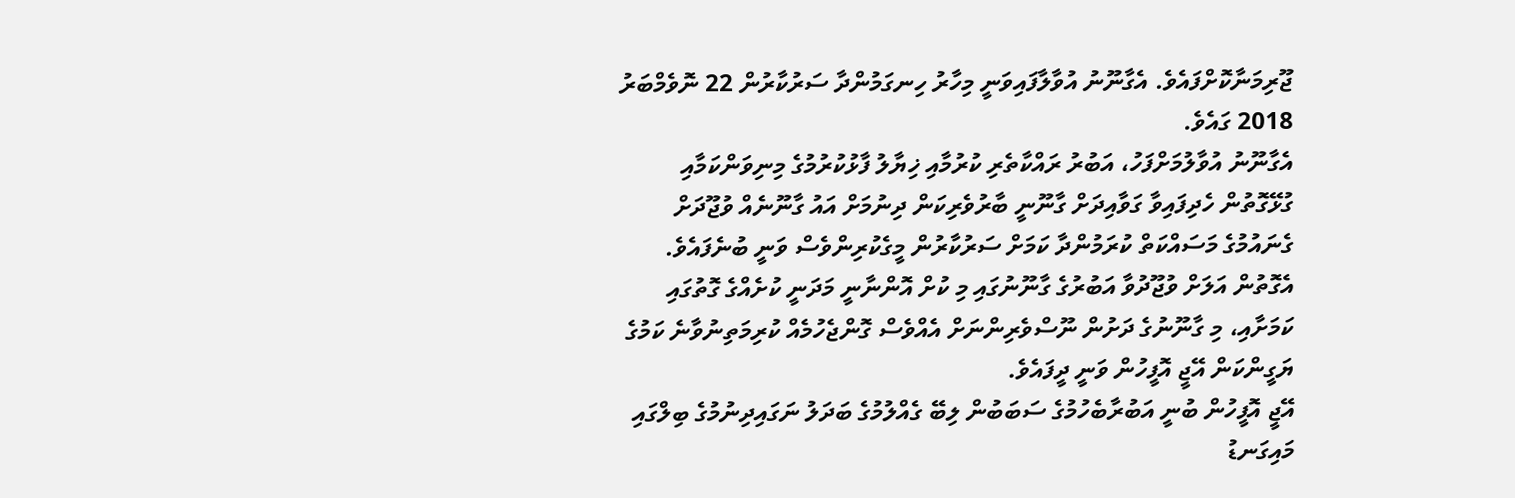ޖޫރިމަނާކޮށްފައެވެ. އެގާނޫނު އުވާލާފައިވަނީ މިހާރު ހިނގަމުންދާ ސަރުކާރުން 22 ނޮވެމްބަރު 2018 ގައެވެ.
އެގާނޫނު އުވާލުމަށްފަހު، އަބުރު ރައްކާތެރި ކުރުމާއި ޚިޔާލު ފާޅުކުރުމުގެ މިނިވަންކަމާއި ގުޅޭގޮތުން ހެދިފައިވާ ގަވާއިދަށް ގާނޫނީ ބާރުވެރިކަން ދިނުމަށް އައު ގާނޫނެއް ވުޖޫދަށް ގެނައުމުގެ މަސައްކަތް ކުރަމުންދާ ކަމަށް ސަރުކާރުން މީގެކުރިންވެސް ވަނީ ބުނެފައެވެ. އެގޮތުން އަލަށް ވުޖޫދުވާ އަބުރުގެ ގާނޫނުގައި މި ކުށް އޮންނާނީ މަދަނީ ކުށެއްގެ ގޮތުގައި ކަމަށާއި، މި ގާނޫނުގެ ދަށުން ނޫސްވެރިންނަށް އެއްވެސް ގޮންޖެހުމެއް ކުރިމަތިނުވާނެ ކަމުގެ ޔަގީންކަން އޭޖީ އޮފީހުން ވަނީ ދީފައެވެ.
އޭޖީ އޮފީހުން ބުނީ އަބުރާބެހުމުގެ ސަބަބުން ލިބޭ ގެއްލުމުގެ ބަދަލު ނަގައިދިނުމުގެ ބިލްގައި މައިގަނޑު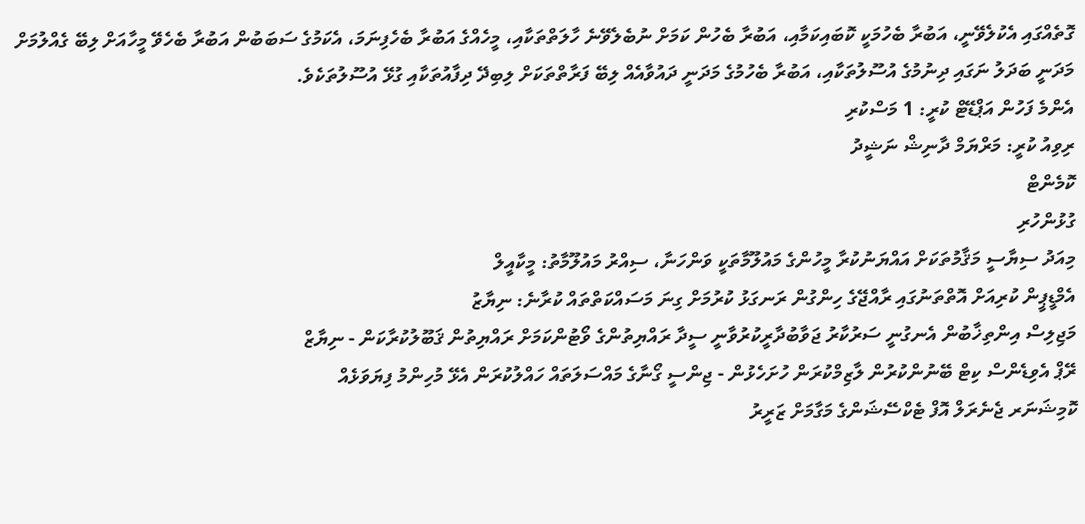ގޮތެއްގައި އެކުލެވޭނީ، އަބުރާ ބެހުމަކީ ކޮބައިކަމާއި، އަބުރާ ބެހުން ކަމަށް ނުބެލެވޭނެ ހާލަތްތަކާއި، މީހެއްގެ އަބުރާ ބެހެފިނަމަ، އެކަމުގެ ސަބަބުން އަބުރާ ބެހެވޭ މީހާއަށް ލިބޭ ގެއްލުމަށް މަދަނީ ބަދަލު ނަގައި ދިނުމުގެ އުސޫލުތަކާއި، އަބުރާ ބެހުމުގެ މަދަނީ ދައުވާއެއް ލިބޭ ފަރާތްތަކަށް ލިބިދޭ ދިފާއުތަކާއި ގުޅޭ އުސޫލުތަކެވެ.
އެންމެ ފަހުން އަޕްޑޭޓް ކުރީ: 1 މަސްކުރި
ރިވިއު ކުރީ: މަރްޔަމް ދާނިޝް ނަޝީދު
ކޮމެންޓް
ގުޅުންހުރި
މިއަދު ސިޔާސީ މަޤާމުތަކަށް އައްޔަނުކުރާ މީހުންގެ މައުލޫމާތަކީ ވަންހަނާ، ސިއްރު މައުލޫމާތު: މީކާއީލް
އެމްޑީޕީން ކުރިއަށް އޮތްތަނުގައި ރާއްޖޭގެ ހިންގުން ރަނގަޅު ކުރުމަށް ގިނަ މަސައްކަތްތައް ކުރާނެ: ނިޔާޒު
މަޖިލިސް އިންތިޚާބުން އެނގުނީ ސަރުކާރު ޖަވާބުދާރީކުރުވާނީ ސީދާ ރައްޔިތުންގެ ވޯޓުންކަމަށް ރައްޔިތުން ޤަބޫލުކުރާކަން - ނިޔާޒް
ރޭޕް އެވިޑެންސް ކިޓް ބޭނުންކުރުން ލާޒިމްކުރަން ހުށަހެޅުން - ޖިންސީ ގޯނާގެ މައްސަލަތައް ހައްލުކުރަން އެޅޭ މުހިންމު ފިޔަވަޅެއް
ކޮމިޝަނަރ ޖެނެރަލް އޮފް ޓެކްސޭޝަންގެ މަގާމަށް ޒަރީރު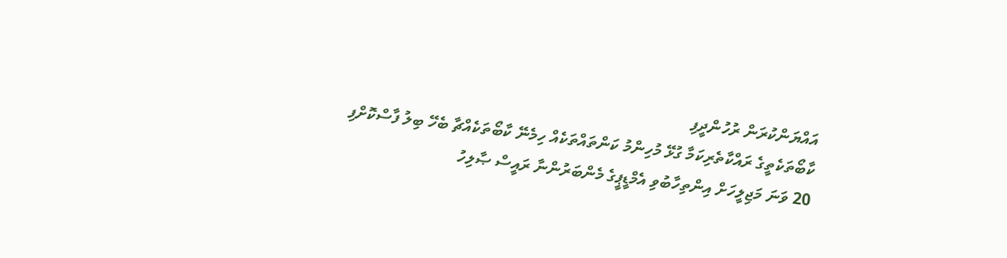އައްޔަންކުރަން ރުހުންދީފި
ކާބޯތަކެތީގެ ރައްކާތެރިކަމާ ގުޅޭ މުހިންމު ކަންތައްތަކެއް ހިމެނޭ ކާބޯތަކެއްޗާ ބެހޭ ބިލު ފާސްކޮށްފި
20 ވަނަ މަޖިލީހަށް އިންތިހާބުވި އެމްޑީޕީގެ މެންބަރުންނާ ރައީސް ޞާލިހު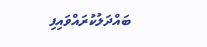ބައްދަލުކުރައްވައިފި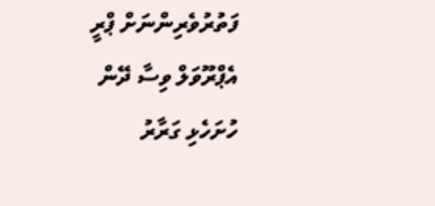ފަތުރުވެރިންނަށް ޕްރީ އެޕްރޫވަލް ވިސާ ދޭން ހުށަހެޅި ގަރާރު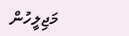މަޖިލީހުން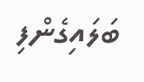ބަލައިގެންފި